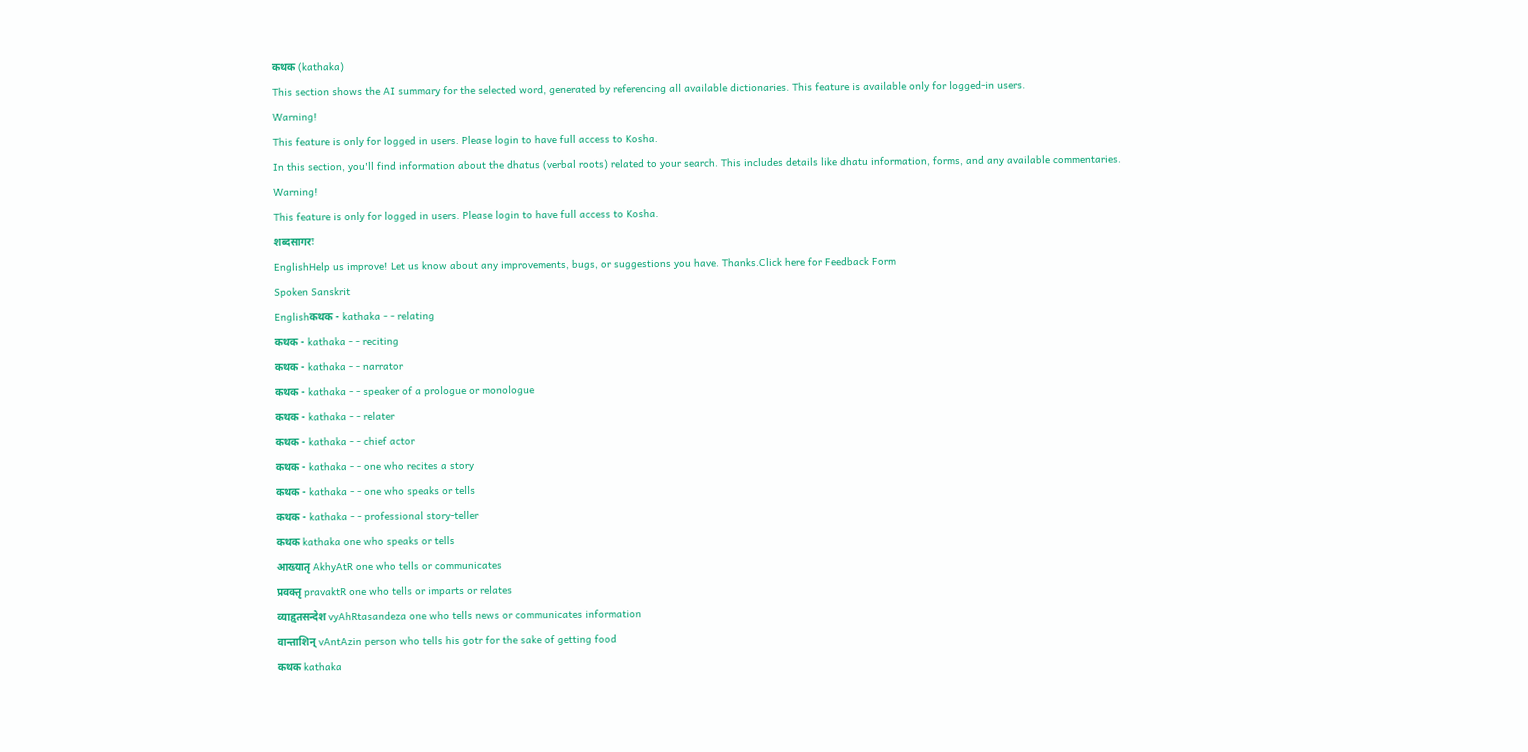कथक (kathaka)
This section shows the AI summary for the selected word, generated by referencing all available dictionaries. This feature is available only for logged-in users.
Warning!
This feature is only for logged in users. Please login to have full access to Kosha.
In this section, you'll find information about the dhatus (verbal roots) related to your search. This includes details like dhatu information, forms, and any available commentaries.
Warning!
This feature is only for logged in users. Please login to have full access to Kosha.
शब्दसागरः
EnglishHelp us improve! Let us know about any improvements, bugs, or suggestions you have. Thanks.Click here for Feedback Form
Spoken Sanskrit
Englishकथक - kathaka - - relating
कथक - kathaka - - reciting
कथक - kathaka - - narrator
कथक - kathaka - - speaker of a prologue or monologue
कथक - kathaka - - relater
कथक - kathaka - - chief actor
कथक - kathaka - - one who recites a story
कथक - kathaka - - one who speaks or tells
कथक - kathaka - - professional story-teller
कथक kathaka one who speaks or tells
आख्यातृ AkhyAtR one who tells or communicates
प्रवक्तृ pravaktR one who tells or imparts or relates
व्याहृतसन्देश vyAhRtasandeza one who tells news or communicates information
वान्ताशिन् vAntAzin person who tells his gotr for the sake of getting food
कथक kathaka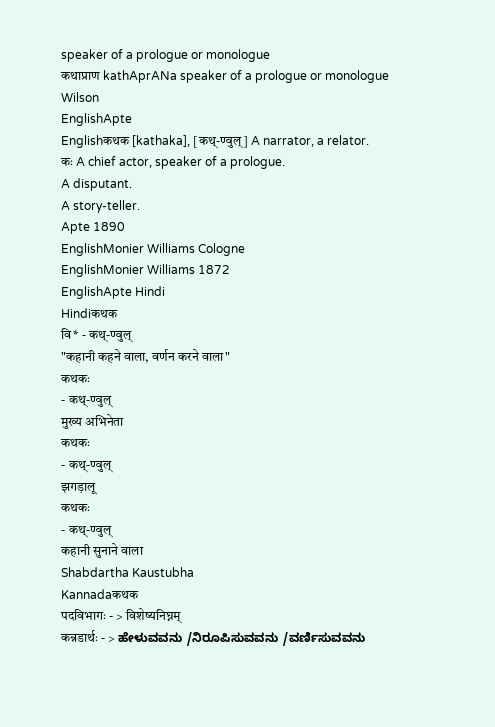speaker of a prologue or monologue
कथाप्राण kathAprANa speaker of a prologue or monologue
Wilson
EnglishApte
Englishकथक [kathaka], [कथ्-ण्वुल्] A narrator, a relator.
कः A chief actor, speaker of a prologue.
A disputant.
A story-teller.
Apte 1890
EnglishMonier Williams Cologne
EnglishMonier Williams 1872
EnglishApte Hindi
Hindiकथक
वि* - कथ्-ण्वुल्
"कहानी कहने वाला, वर्णन करने वाला"
कथकः
- कथ्-ण्वुल्
मुख्य अभिनेता
कथकः
- कथ्-ण्वुल्
झगड़ालू
कथकः
- कथ्-ण्वुल्
कहानी सुनाने वाला
Shabdartha Kaustubha
Kannadaकथक
पदविभागः - > विशेष्यनिघ्नम्
कन्नडार्थः - > ಹೇಳುವವನು /ನಿರೂಪಿಸುವವನು /ವರ್ಣಿಸುವವನು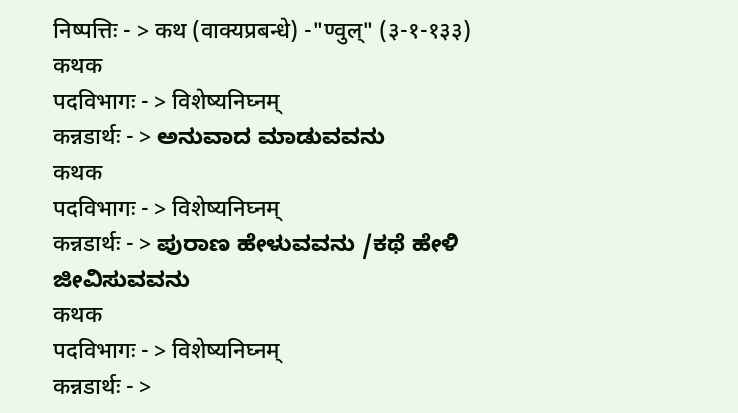निष्पत्तिः - > कथ (वाक्यप्रबन्धे) -"ण्वुल्" (३-१-१३३)
कथक
पदविभागः - > विशेष्यनिघ्नम्
कन्नडार्थः - > ಅನುವಾದ ಮಾಡುವವನು
कथक
पदविभागः - > विशेष्यनिघ्नम्
कन्नडार्थः - > ಪುರಾಣ ಹೇಳುವವನು /ಕಥೆ ಹೇಳಿ ಜೀವಿಸುವವನು
कथक
पदविभागः - > विशेष्यनिघ्नम्
कन्नडार्थः - >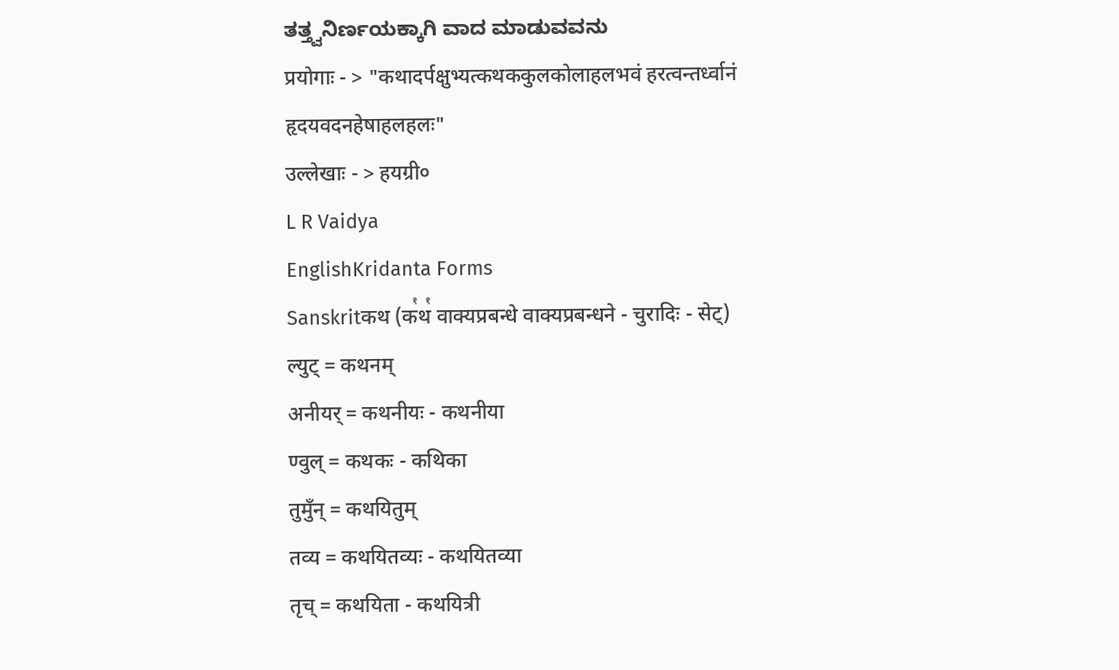ತತ್ತ್ವನಿರ್ಣಯಕ್ಕಾಗಿ ವಾದ ಮಾಡುವವನು
प्रयोगाः - > "कथादर्पक्षुभ्यत्कथककुलकोलाहलभवं हरत्वन्तर्ध्वानं हृदयवदनहेषाहलहलः"
उल्लेखाः - > हयग्री०
L R Vaidya
EnglishKridanta Forms
Sanskritकथ (क꣡थ꣡ वाक्यप्रबन्धे वाक्यप्रबन्धने - चुरादिः - सेट्)
ल्युट् = कथनम्
अनीयर् = कथनीयः - कथनीया
ण्वुल् = कथकः - कथिका
तुमुँन् = कथयितुम्
तव्य = कथयितव्यः - कथयितव्या
तृच् = कथयिता - कथयित्री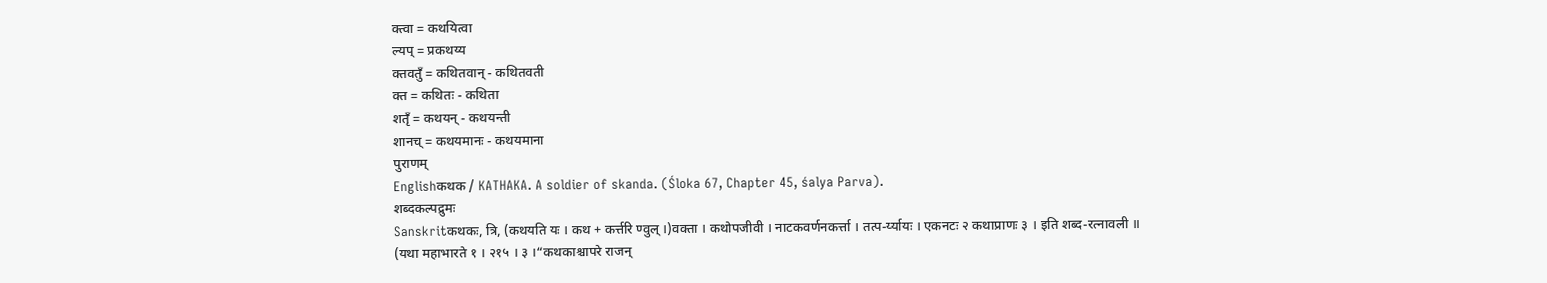क्त्वा = कथयित्वा
ल्यप् = प्रकथय्य
क्तवतुँ = कथितवान् - कथितवती
क्त = कथितः - कथिता
शतृँ = कथयन् - कथयन्ती
शानच् = कथयमानः - कथयमाना
पुराणम्
Englishकथक / KATHAKA. A soldier of skanda. (Śloka 67, Chapter 45, śalya Parva).
शब्दकल्पद्रुमः
Sanskritकथकः, त्रि, (कथयति यः । कथ + कर्त्तरि ण्वुल् ।)वक्ता । कथोपजीवी । नाटकवर्णनकर्त्ता । तत्प-र्य्यायः । एकनटः २ कथाप्राणः ३ । इति शब्द-रत्नावली ॥
(यथा महाभारते १ । २१५ । ३ ।“कथकाश्चापरे राजन्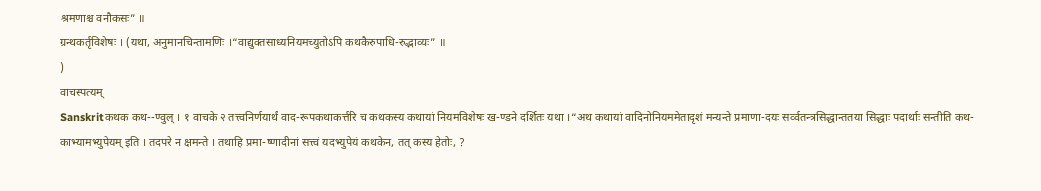श्रमणाश्च वनौकसः” ॥
ग्रन्थकर्तृविशेषः । (यथा, अनुमानचिन्तामणिः ।“वाद्युक्तसाध्यनियमच्युतोऽपि कथकैरुपाधि-रुद्भाव्यः” ॥
)
वाचस्पत्यम्
Sanskritकथक कथ--ण्वुल् । १ वाचके २ तत्त्वनिर्णयार्थं वाद-रूपकथाकर्त्तरि च कथकस्य कथायां नियमविशेषः ख-ण्डने दर्शितः यथा ।“अथ कथायां वादिनोनियममेतादृशं मन्यन्ते प्रमाणा-दयः सर्व्वतन्त्रसिद्धान्ततया सिद्धाः पदार्थाः सन्तीति कथ-काभ्यामभ्युपेयम् इति । तदपरे न क्षमन्ते । तथाहि प्रमा-ष्णादीनां सत्त्वं यदभ्युपेयं कथकेन, तत् कस्य हेतोः, ?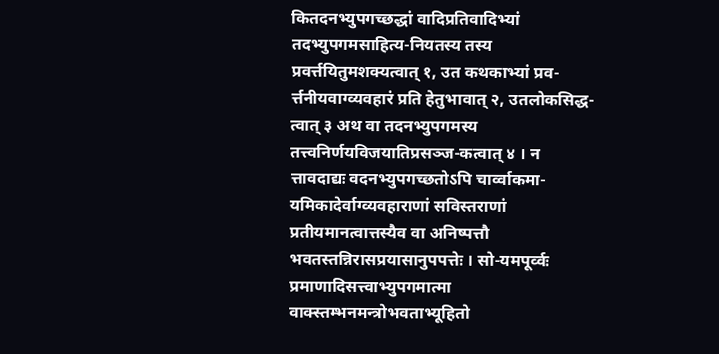कितदनभ्युपगच्छद्धां वादिप्रतिवादिभ्यां तदभ्युपगमसाहित्य-नियतस्य तस्य प्रवर्त्तयितुमशक्यत्वात् १, उत कथकाभ्यां प्रव-र्त्तनीयवाग्व्यवहारं प्रति हेतुभावात् २, उतलोकसिद्ध-त्वात् ३ अथ वा तदनभ्युपगमस्य तत्त्वनिर्णयविजयातिप्रसञ्ज-कत्वात् ४ । न त्तावदाद्यः वदनभ्युपगच्छतोऽपि चार्व्वाकमा-यमिकादेर्वाग्व्यवहाराणां सविस्तराणां प्रतीयमानत्वात्तस्यैव वा अनिष्पत्तौ भवतस्तन्निरासप्रयासानुपपत्तेः । सो-यमपूर्व्वः प्रमाणादिसत्त्वाभ्युपगमात्मा वाक्स्तम्भनमन्त्रोभवताभ्यूहितो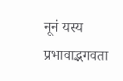नूनं यस्य प्रभावाद्भगवता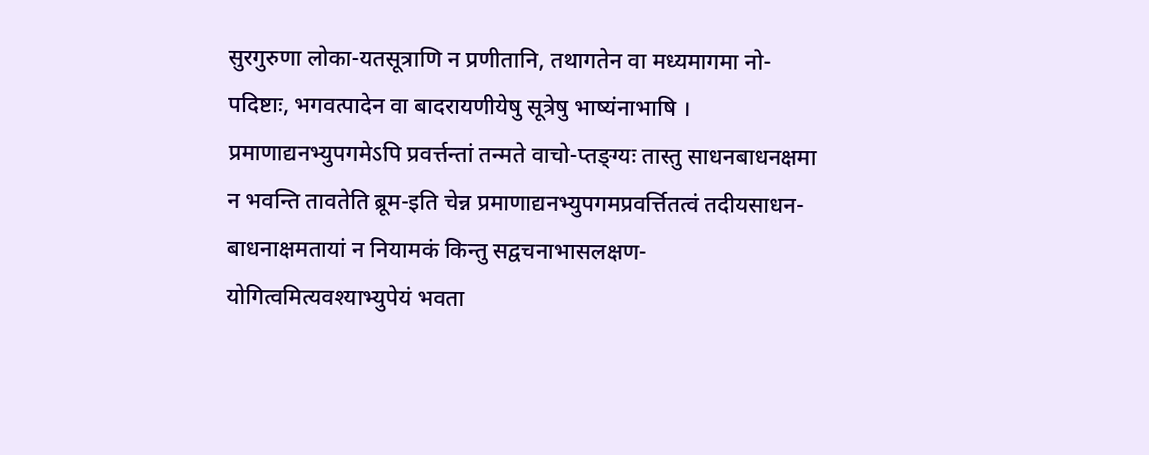सुरगुरुणा लोका-यतसूत्राणि न प्रणीतानि, तथागतेन वा मध्यमागमा नो-पदिष्टाः, भगवत्पादेन वा बादरायणीयेषु सूत्रेषु भाष्यंनाभाषि । प्रमाणाद्यनभ्युपगमेऽपि प्रवर्त्तन्तां तन्मते वाचो-प्तङ्ग्यः तास्तु साधनबाधनक्षमा न भवन्ति तावतेति ब्रूम-इति चेन्न प्रमाणाद्यनभ्युपगमप्रवर्त्तितत्वं तदीयसाधन-बाधनाक्षमतायां न नियामकं किन्तु सद्वचनाभासलक्षण-योगित्वमित्यवश्याभ्युपेयं भवता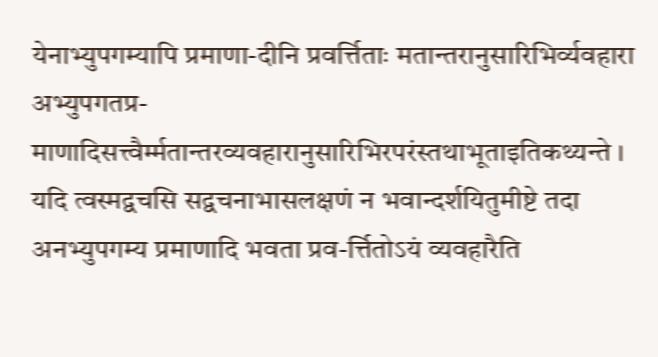येनाभ्युपगम्यापि प्रमाणा-दीनि प्रवर्त्तिताः मतान्तरानुसारिभिर्व्यवहारा अभ्युपगतप्र-माणादिसत्त्वैर्म्मतान्तरव्यवहारानुसारिभिरपरंस्तथाभूताइतिकथ्यन्ते । यदि त्वस्मद्वचसि सद्वचनाभासलक्षणं न भवान्दर्शयितुमीष्टे तदा अनभ्युपगम्य प्रमाणादि भवता प्रव-र्त्तितोऽयं व्यवहारैति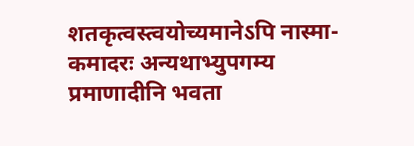शतकृत्वस्त्वयोच्यमानेऽपि नास्मा-कमादरः अन्यथाभ्युपगम्य प्रमाणादीनि भवता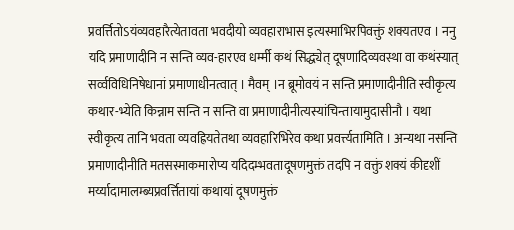प्रवर्त्तितोऽयंव्यवहारैत्येतावता भवदीयो व्यवहाराभास इत्यस्माभिरपिवक्तुं शक्यतएव । ननु यदि प्रमाणादीनि न सन्ति व्यव-हारएव धर्म्मी कथं सिद्ध्येत् दूषणादिव्यवस्था वा कथंस्यात् सर्व्वविधिनिषेधानां प्रमाणाधीनत्वात् । मैवम् ।न ब्रूमोवयं न सन्ति प्रमाणादीनीति स्वीकृत्य कथार-भ्येति किन्नाम सन्ति न सन्ति वा प्रमाणादीनीत्यस्यांचिन्तायामुदासीनौ । यथा स्वीकृत्य तानि भवता व्यवह्रियतेतथा व्यवहारिभिरेव कथा प्रवर्त्त्यतामिति । अन्यथा नसन्ति प्रमाणादीनीति मतसस्माकमारोप्य यदिदम्भवतादूषणमुक्तं तदपि न वक्तुं शक्यं कीदृशीं मर्य्यादामालम्ब्यप्रवर्त्तितायां कथायां दूषणमुक्तं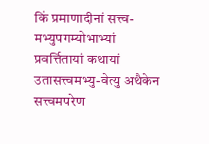किं प्रमाणादीनां सत्त्व-मभ्युपगम्योभाभ्यां प्रवर्त्तितायां कथायां उतासत्त्वमभ्यु-वेत्यु अथैकेन सत्त्वमपरेण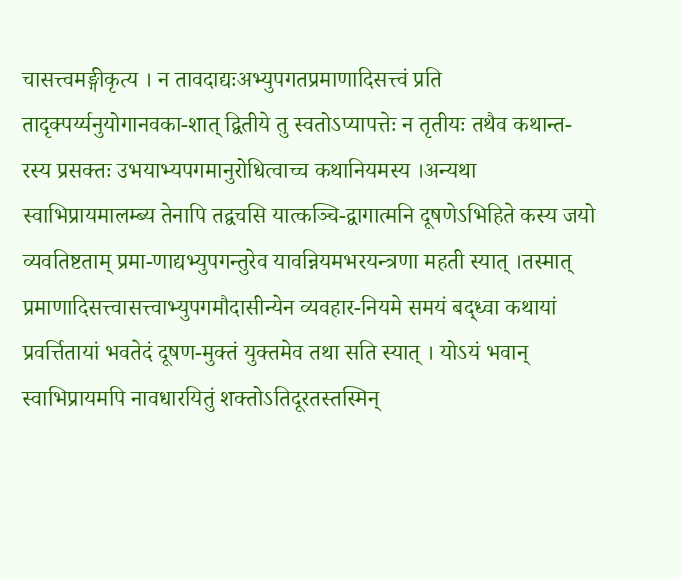चासत्त्वमङ्गीकृत्य । न तावदाद्यःअभ्युपगतप्रमाणादिसत्त्वं प्रति तादृक्पर्य्यनुयोगानवका-शात् द्वितीये तु स्वतोऽप्यापत्तेः न तृतीयः तथैव कथान्त-रस्य प्रसक्तः उभयाभ्यपगमानुरोधित्वाच्च कथानियमस्य ।अन्यथा स्वाभिप्रायमालम्ब्य तेनापि तद्वचसि यात्कञ्चि-द्वागात्मनि दूषणेऽभिहिते कस्य जयो व्यवतिष्टताम् प्रमा-णाद्यभ्युपगन्तुरेव यावन्नियमभरयन्त्रणा महती स्यात् ।तस्मात् प्रमाणादिसत्त्वासत्त्वाभ्युपगमौदासीन्येन व्यवहार-नियमे समयं बद्ध्वा कथायां प्रवर्त्तितायां भवतेदं दूषण-मुक्तं युक्तमेव तथा सति स्यात् । योऽयं भवान् स्वाभिप्रायमपि नावधारयितुं शक्तोऽतिदूरतस्तस्मिन्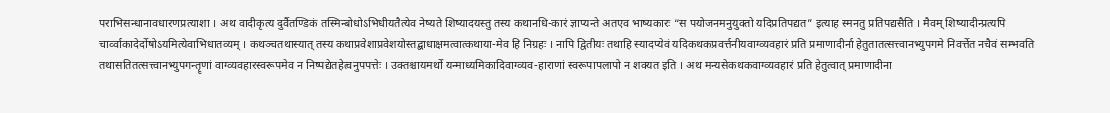पराभिसन्धानावधारणप्रत्याशा । अथ वादीकृत्य दुर्वैतण्डिकं तस्मिन्बोधोऽभिधीयतैत्येव नेष्यते शिष्यादयस्तु तस्य कथानधि-कारं ज्ञाप्यन्ते अतएव भाष्यकारः “स पयोजनमनुयुक्तो यदिप्रतिपद्यत” इत्याह स्मनतु प्रतिपद्यसैति । मैवम् शिष्यादीन्प्रत्यपि चार्व्वाकादेर्दोषोऽयमित्येवाभिधातव्यम् । कथञ्चतथास्यात् तस्य कथाप्रवेशाप्रवेशयोस्तद्बाधाक्षमत्वात्कथाया-मेव हि निग्रहः । नापि द्वितीयः तथाहि स्यादप्येवं यदिकथकप्रवर्त्तनीयवाग्व्यवहारं प्रति प्रमाणादीर्ना हेतुतातत्सत्त्वानभ्युपगमे निवर्त्तेत नचैवं सम्भवति तथासतितत्सत्त्वानभ्युपगन्तॄणां वाग्व्यवहारस्वरूपमेव न निष्पद्येतहेत्वनुपपत्तेः । उक्तश्चायमर्थो यन्माध्यमिकादिवाग्व्यव-हाराणां स्वरूपापलापो न शक्यत इति । अथ मन्यसेकथकवाग्व्यवहारं प्रति हेतुत्वात् प्रमाणादीना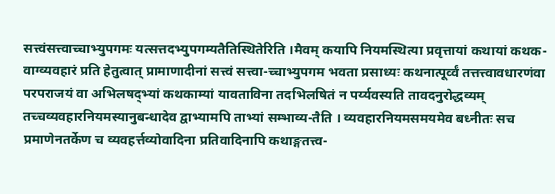सत्त्वंसत्त्वाच्चाभ्युपगमः यत्सत्तदभ्युपगम्यतैतिस्थितेरिति ।मैवम् कयापि नियमस्थित्या प्रवृत्तायां कथायां कथक-वाग्व्यवहारं प्रति हेतुत्वात् प्रामाणादीनां सत्त्वं सत्त्वा-च्चाभ्युपगम भवता प्रसाध्यः कथनात्पूर्व्वं तत्तत्त्वावधारणंवा परपराजयं वा अभिलषद्भ्यां कथकाम्यां यावताविना तदभिलषितं न पर्य्यवस्यति तावदनुरोद्धव्यम् तच्चव्यवहारनियमस्यानुबन्धादेव द्वाभ्यामपि ताभ्यां सम्भाव्य-तैति । व्यवहारनियमसमयमेव बध्नीतः सच प्रमाणेनतर्केण च व्यवहर्त्तव्योवादिना प्रतिवादिनापि कथाङ्गतत्त्व-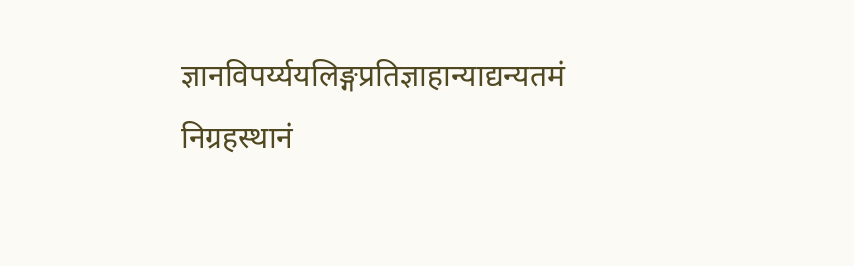ज्ञानविपर्य्ययलिङ्गप्रतिज्ञाहान्याद्यन्यतमं निग्रहस्थानं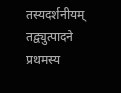तस्यदर्शनीयम् तद्व्युत्पादने प्रथमस्य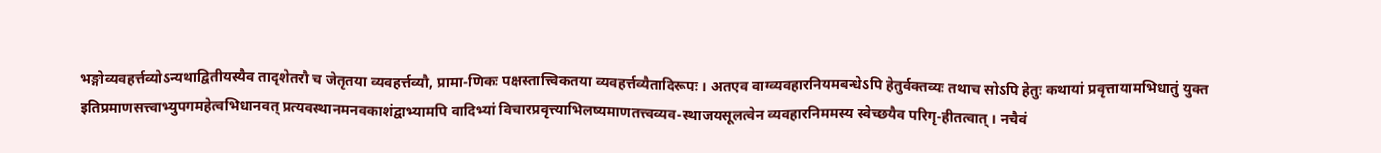भङ्गोव्यवहर्त्तव्योऽन्यथाद्वितीयस्यैव तादृशेतरौ च जेतृतया व्यवहर्त्तव्यौ, प्रामा-णिकः पक्षस्तात्त्विकतया व्यवहर्त्तव्यैतादिरूपः । अतएव वाग्व्यवहारनियमबन्धेऽपि हेतुर्वक्तव्यः तथाच सोऽपि हेतुः कथायां प्रवृत्तायामभिधातुं युक्त इतिप्रमाणसत्त्वाभ्युपगमहेत्वभिधानवत् प्रत्यवस्थानमनवकाशंद्वाभ्यामपि वादिभ्यां विचारप्रवृत्त्याभिलष्यमाणतत्त्वव्यव-स्थाजयसूलत्वेन व्यवहारनिममस्य स्वेच्छयैव परिगृ-हीतत्वात् । नचैवं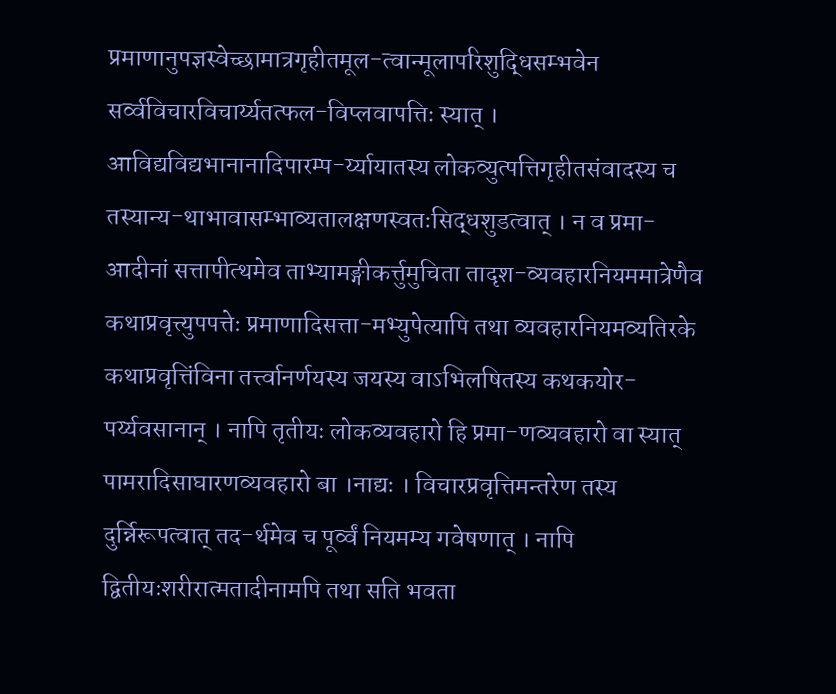प्रमाणानुपज्ञस्वेच्छामात्रगृहीतमूल-त्वान्मूलापरिशुद्धिसम्भवेन सर्व्वविचारविचार्य्यतत्फल-विप्लवापत्तिः स्यात् । आविद्यविद्यभानानादिपारम्प-र्य्यायातस्य लोकव्युत्पत्तिगृहीतसंवादस्य च तस्यान्य-थाभावासम्भाव्यतालक्षणस्वतःसिद्धशुडत्वात् । न व प्रमा-आदीनां सत्तापीत्थमेव ताभ्यामङ्गीकर्त्तुमुचिता तादृश-व्यवहारनियममात्रेणैव कथाप्रवृत्त्युपपत्तेः प्रमाणादिसत्ता-मभ्युपेत्यापि तथा व्यवहारनियमव्यतिरके कथाप्रवृत्तिंविना तर्त्त्वानर्णयस्य जयस्य वाऽभिलषितस्य कथकयोर-पर्य्यवसानान् । नापि तृतीयः लोकव्यवहारो हि प्रमा-णव्यवहारो वा स्यात् पामरादिसाघारणव्यवहारो बा ।नाद्यः । विचारप्रवृत्तिमन्तरेण तस्य दुर्न्निरूपत्वात् तद-र्थमेव च पूर्व्वं नियमम्य गवेषणात् । नापि द्वितीयःशरीरात्मतादीनामपि तथा सति भवता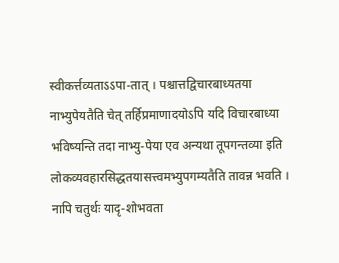स्वीकर्त्तव्यताऽऽपा-तात् । पश्चात्तद्विचारबाध्यतया नाभ्युपेयतैति चेत् तर्हिप्रमाणादयोऽपि यदि विचारबाध्या भविष्यन्ति तदा नाभ्यु-पेया एव अन्यथा तूपगन्तव्या इति लोकव्यवहारसिद्धतयासत्त्वमभ्युपगम्यतैति तावन्न भवति । नापि चतुर्थः यादृ-शोभवता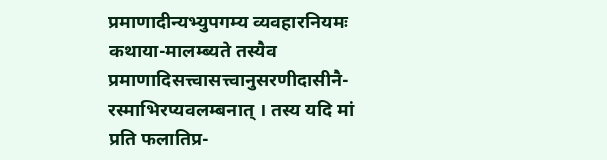प्रमाणादीन्यभ्युपगम्य व्यवहारनियमः कथाया-मालम्ब्यते तस्यैव प्रमाणादिसत्त्वासत्त्वानुसरणीदासीनै-रस्माभिरप्यवलम्बनात् । तस्य यदि मां प्रति फलातिप्र-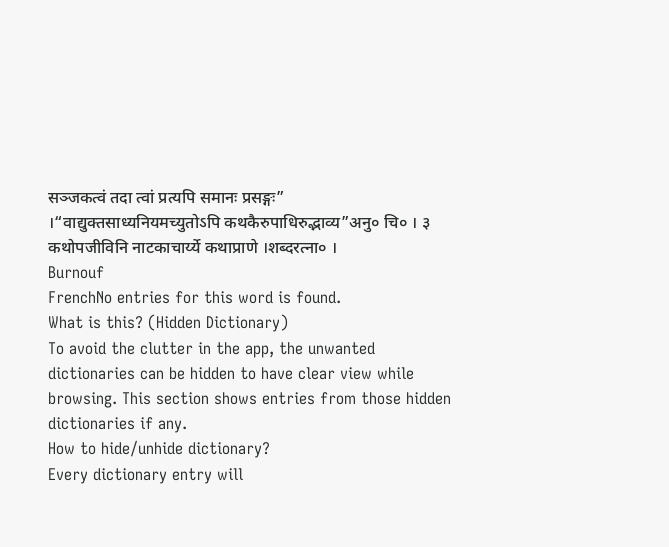सञ्जकत्वं तदा त्वां प्रत्यपि समानः प्रसङ्गः” ।“वाद्युक्तसाध्यनियमच्युतोऽपि कथकैरुपाधिरुद्भाव्य”अनु० चि० । ३ कथोपजीविनि नाटकाचार्य्ये कथाप्राणे ।शब्दरत्ना० ।
Burnouf
FrenchNo entries for this word is found.
What is this? (Hidden Dictionary)
To avoid the clutter in the app, the unwanted dictionaries can be hidden to have clear view while browsing. This section shows entries from those hidden dictionaries if any.
How to hide/unhide dictionary?
Every dictionary entry will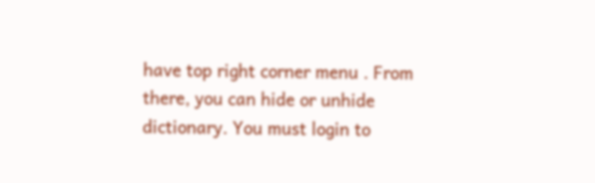have top right corner menu . From there, you can hide or unhide dictionary. You must login to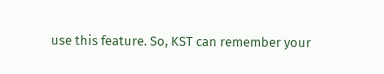use this feature. So, KST can remember your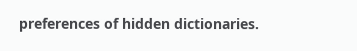preferences of hidden dictionaries.